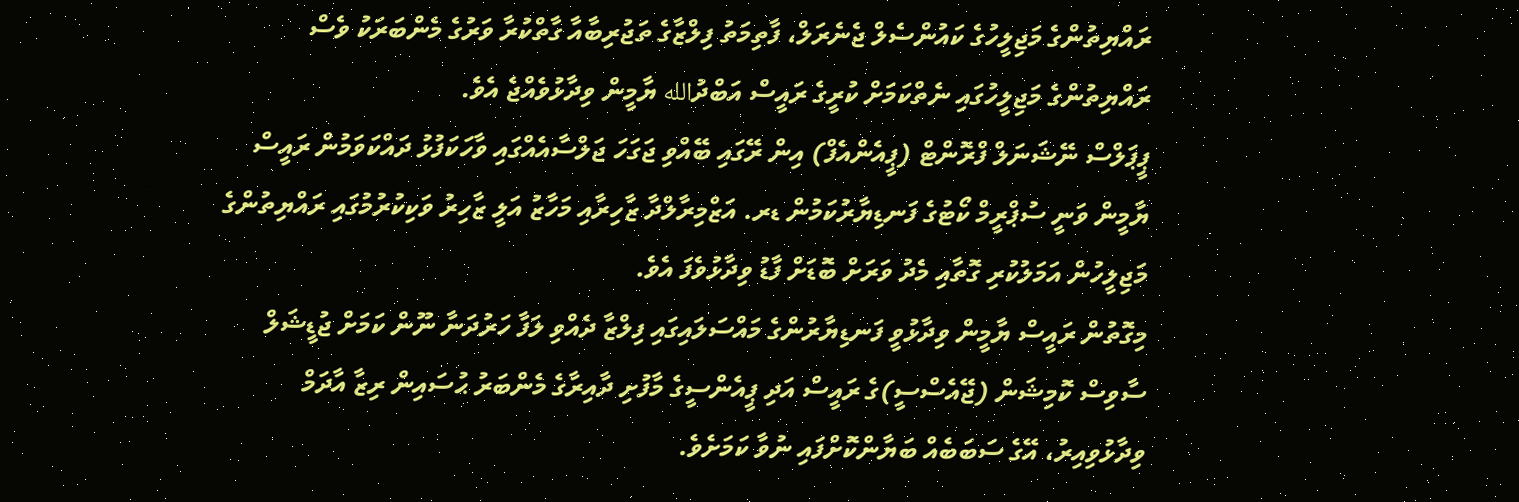ރައްޔިތުންގެ މަޖިލީހުގެ ކައުންސެލް ޖެނެރަލް، ފާތިމަތު ފިލްޒާގެ ތަޖުރިބާއާ ގާތްކުރާ ވަރުގެ މެންބަރަކު ވެސް ރައްޔިތުންގެ މަޖިލީހުގައި ނެތްކަމަށް ކުރީގެ ރައީސް އަބްދުالله ޔާމީން ވިދާޅުވެއްޖެ އެވެ.
ޕީޕަލްސް ނޭޝަނަލް ފްރޮންޓް (ޕީއެންއެފް) އިން ރޭގައި ބޭއްވި ޖަގަހަ ޖަލްސާއެއްގައި ވާހަކަފުޅު ދައްކަވަމުން ރައީސް ޔާމީން ވަނީ ސުޕްރީމް ކޯޓުގެ ފަނޑިޔާރުކަމުން ޑރ. އަޒްމިރާލްދާ ޒާހިރާއި މަހާޒު އަލީ ޒާހިރު ވަކިކުރުމުގައި ރައްޔިތުންގެ މަޖިލީހުން އަމަލުކުރި ގޮތާއި މެދު ވަރަށް ބޮޑަށް ފާޑު ވިދާޅުވެފަ އެވެ.
މިގޮތުން ރައީސް ޔާމީން ވިދާޅުވީ ފަނޑިޔާރުންގެ މައްސަލައިގައި ފިލްޒާ ދެއްވި ލަފާ ހަރުދަނާ ނޫން ކަމަށް ޖުޑީޝަލް ސާވިސް ކޮމިޝަން (ޖޭއެސްސީ)ގެ ރައީސް އަދި ޕީއެންސީގެ މާފުށި ދާއިރާގެ މެންބަރު ޙުސައިން ރިޒާ އާދަމް ވިދާޅުވިއިރު، އޭގެ ސަބަބެއް ބަޔާންކޮށްފައި ނުވާ ކަމަށެވެ.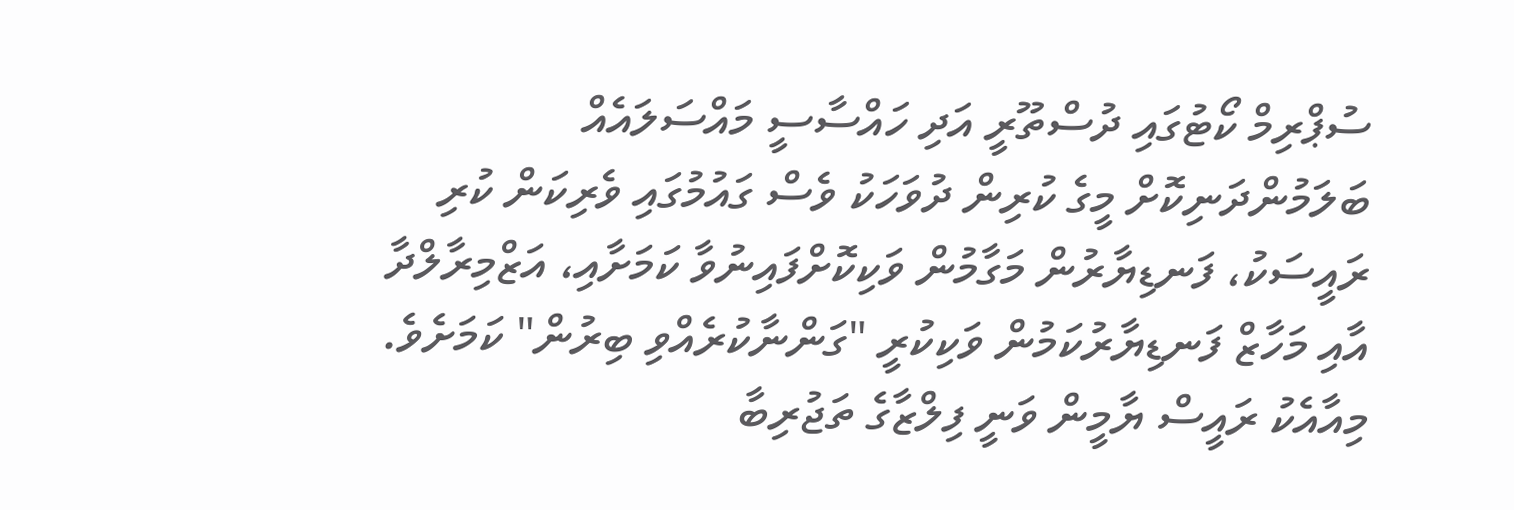ސުޕްރިމް ކޯޓުގައި ދުސްތޫރީ އަދި ހައްސާސީ މައްސަލައެއް ބަލަމުންދަނިކޮށް މީގެ ކުރިން ދުވަހަކު ވެސް ގައުމުގައި ވެރިކަން ކުރި ރައީސަކު، ފަނޑިޔާރުން މަގާމުން ވަކިކޮށްފައިނުވާ ކަމަށާއި، އަޒްމިރާލްދާ އާއި މަހާޒް ފަނޑިޔާރުކަމުން ވަކިކުރީ "ގަންނާކުރެއްވި ބިރުން" ކަމަށެވެ.
މިއާއެކު ރައީސް ޔާމީން ވަނީ ފިލްޒާގެ ތަޖުރިބާ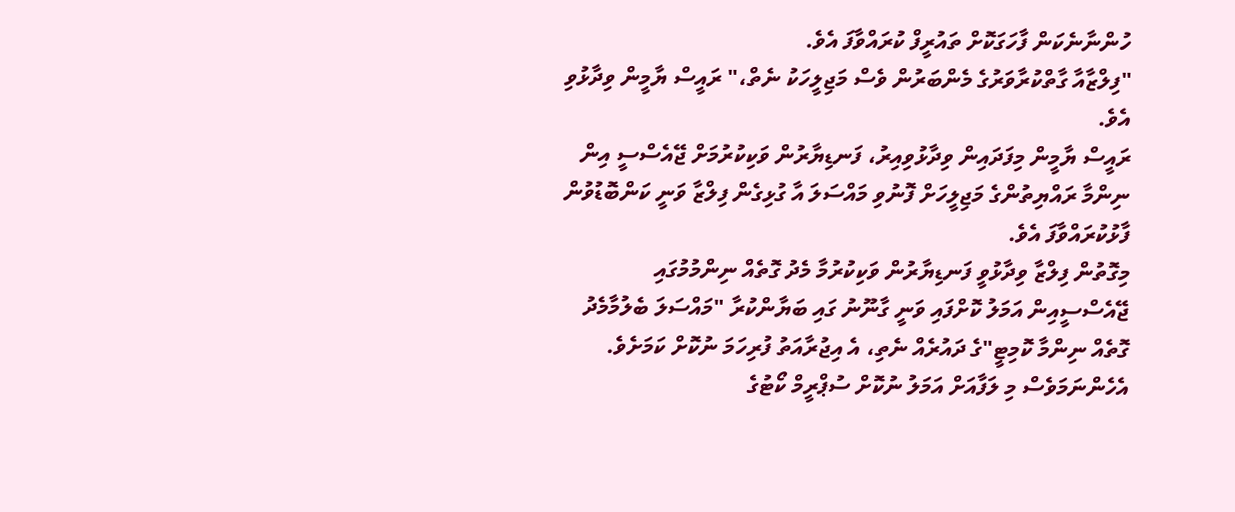ހުންނާނެކަން ފާހަގަކޮށް ތައުރީފް ކުރައްވާފަ އެވެ.
"ފިލްޒާއާ ގާތްކުރާވަރުގެ މެންބަރުން ވެސް މަޖިލީހަކު ނެތް،" ރައީސް ޔާމީން ވިދާޅުވި އެވެ.
ރައީސް ޔާމީން މިފަދައިން ވިދާޅުވިއިރު، ފަނޑިޔާރުން ވަކިކުރުމަށް ޖޭއެސްސީ އިން ނިންމާ ރައްޔިތުންގެ މަޖިލީހަށް ފޮނުވި މައްސަލަ އާ ގުޅިގެން ފިލްޒާ ވަނީ ކަންބޮޑުވުން ފާޅުކުރައްވާފަ އެވެ.
މިގޮތުން ފިލްޒާ ވިދާޅުވީ ފަނޑިޔާރުން ވަކިކުރުމާ މެދު ގޮތެއް ނިންމުމުގައި ޖޭއެސްސީއިން އަމަލު ކޮށްފައި ވަނީ ގާނޫނު ގައި ބަޔާންކުރާ "މައްސަލަ ބެލުމާމެދު ގޮތެއް ނިންމާ ކޮމިޓީ"ގެ ދައުރެއް ނެތި، އެ އިޖުރާއަތު ފުރިހަމަ ނުކޮށް ކަމަށެވެ.
އެހެންނަމަވެސް މި ލަފާއަށް އަމަލު ނުކޮށް ސުޕްރީމް ކޯޓުގެ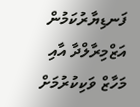ފަނޑިޔާރުކަމުން އަޒްމިރާލްދާ އާއި މަހާޒް ވަކިކުރުމަށް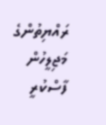ރައްޔިތުންގެ މަޖިލީހުން ފާސްކުރީ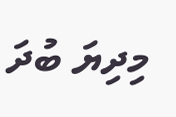މިދިޔަ ބުދަ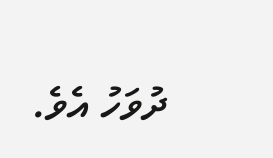ދުވަހު އެވެ.